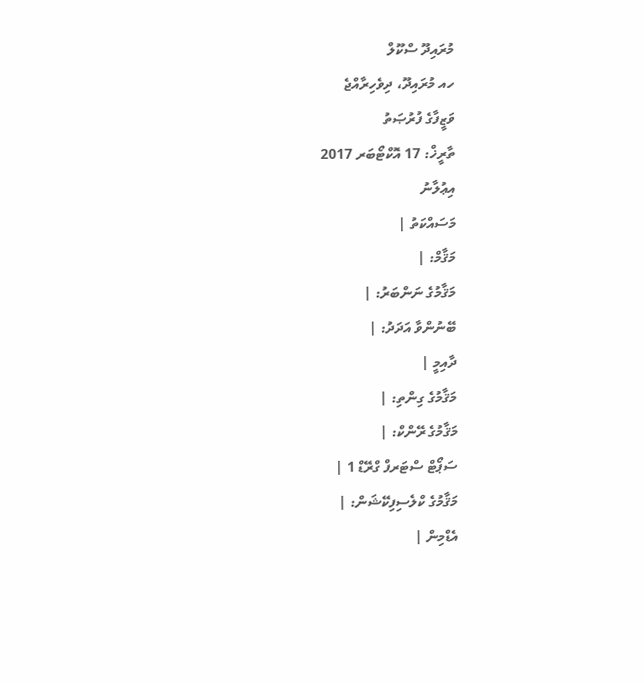މުރައިދޫ ސްކޫލް
ހއ މުރައިދޫ، ދިވެހިރާއްޖެ
ވަޒީފާގެ ފުރުޞަތު
ތާރީޚް: 17 އޮކްޓޯބަރ 2017
އިޢުލާނު
މަސައްކަތު |
މަޤާމް: |
މަޤާމުގެ ނަންބަރު: |
ބޭނުންވާ އަދަދު: |
ދާއިމީ |
މަޤާމުގެ ގިންތި: |
މަޤާމުގެ ރޭންކް: |
ސަޕޯޓް ސްޓަރފް ގްރޭޑް 1 |
މަޤާމުގެ ކްލެސިފިކޭޝަން: |
އެޑްމިން |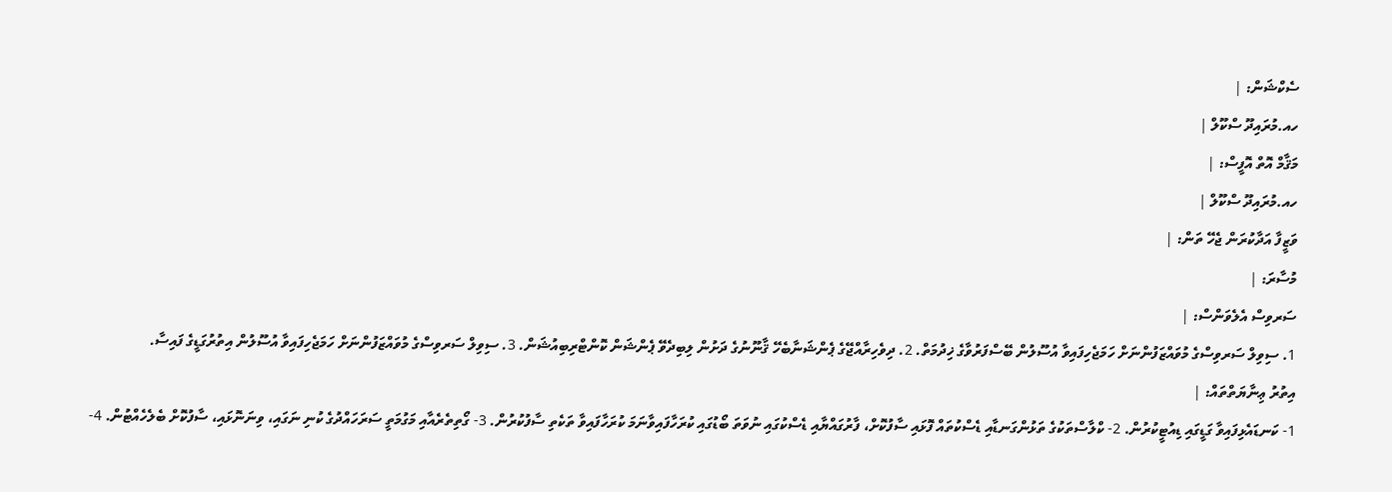ސެކްޝަން: |
ހއ.މުރައިދޫ ސްކޫލް |
މަޤާމް އޮތް އޮފީސް: |
ހއ.މުރައިދޫ ސްކޫލް |
ވަޒީފާ އަދާކުރަން ޖެހޭ ތަން: |
މުސާރަ: |
ސަރވިސް އެލެވަންސް: |
1. ސިވިލް ސަރވިސްގެ މުވައްޒަފުންނަށް ހަމަޖެހިފައިވާ އުސޫލުން ބޭސްފަރުވާގެ ޚިދުމަތް. 2. ދިވެހިރާއްޖޭގެ ޕެންޝަނާބެހޭ ޤާނޫނުގެ ދަށުން ލިބިދެވޭ ޕެންޝަން ކޮންޓްރިބިއުޝަން. 3. ސިވިލް ސަރވިސްގެ މުވައްޒަފުންނަށް ހަމަޖެހިފައިވާ އުސޫލުން އިތުރުގަޑީގެ ފައިސާ.
އިތުރު ޢިނާޔަތްތައް: |
1- ކަނޑައެޅިފައިވާ ގަޑީގައި ޑިއުޓީކުރުން. 2- ކްލާސްތަކުގެ ތަޅުންގަނޑާއި ޑެސްކުތައް ފޮޅައި ސާފުކޮށް، ފާރުގައްޔާއި ޑެސްކުގައި ނުވަތަ ބޯޑުގައި ކުރަހާފައިވާނަމަ ކުރަހާފައިވާ ތަކެތި ސާފުކުރުން. 3- ގޯތިތެރެއާއި މަގުމަތީ ސަރަހައްދުގެ ކުނި ނަގައި، ވިނަނޮޅައި، ސާފުކޮށް ބެލެހެއްޓުން. 4-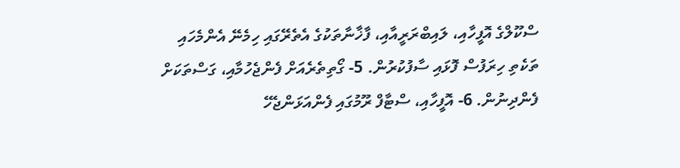ސްކޫލްގެ އޮފީހާއި، ލައިބްރަރީއާއި، ފާޚާނާތަކުގެ އެތެރޭގައި ހިމެނޭ އެންމެހައި ތަކެތި ހިރަފުސް ފޮޅައި ސާފުކުރުން. 5- ގޯތިތެރެއަށް ފެންޖެހުމާއި، ގަސްތަކަށް ފެންދިނުން. 6- އޮފީހާއި، ސްޓާފް ރޫމުގައި ފެންއަޅަންޖެހޭ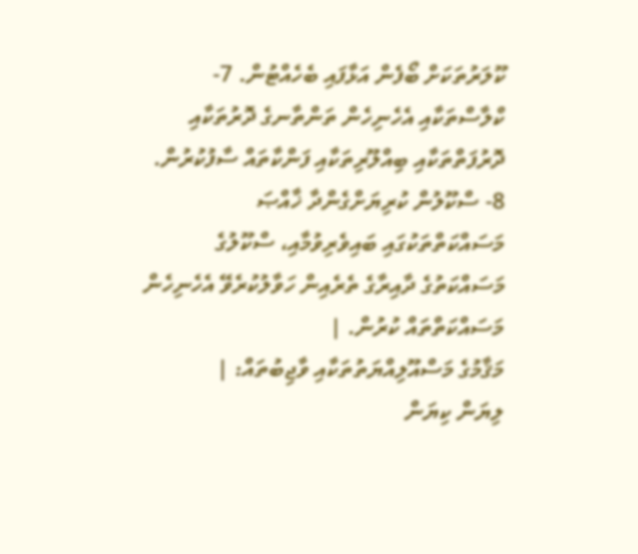ކޫލަރުތަކަށް ބޯފެން އަޅާފައި ބެހެއްޓުން. 7- ކްލާސްތަކާއި އެހެނިހެން ތަންތާނގެ ދޮރުތަކާއި ދޮރުފަތްތަކާއި ބިއްލޫރިތަކާއި ފަންކާތައް ސާފުކުރުން. 8- ސްކޫލުން ކުރިޔަށްގެންދާ ޚާއްޞަ މަސައްކަތްތަކުގައި ބައިވެރިވުމާއި، ސްކޫލުގެ މަސައްކަތުގެ ދާއިރާގެ ތެރެއިން ހަވާލުކުރެވޭ އެހެނިހެން މަސައްކަތްތައް ކުރުން. |
މަޤާމުގެ މަސްއޫލިއްޔަތުތަކާއި ވާޖިބުތައް: |
ލިޔަން ކިޔަން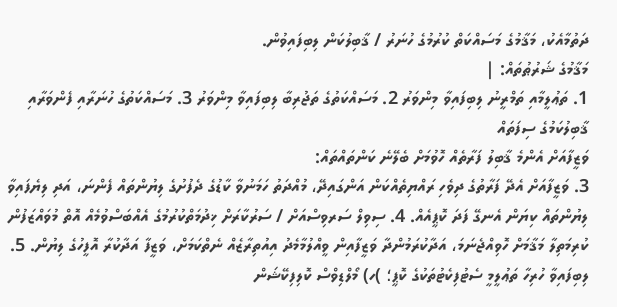ދަތުމާއެކު، މަޤާމުގެ މަސައްކަތް ކުރުމުގެ ހުނަރު / ޤާބިލުކަން ލިބިފައިވުން.
މަޤާމުގެ ޝަރުޠުތައް: |
1. ތަޢުލީމާއި ތަމްރީނު ލިބިފައިވާ މިންވަރު 2. މަސައްކަތުގެ ތަޖުރިބާ ލިބިފައިވާ މިންވަރު 3. މަސައްކަތުގެ ހުނަރާއި ފެންވަރާއި ޤާބިލުކަމުގެ ސިފަތައް
ވަޒީފާއަށް އެންމެ ޤާބިލު ފަރާތެއް ހޮވުމަށް ބެލޭނެ ކަންތައްތައް:
3. ވަޒީފާއަށް އެދޭ ފަރާތުގެ ދިވެހި ރައްޔިތެއްކަން އަންގައިދޭ، މުއްދަތު ހަމަނުވާ ކާޑުގެ ދެފުށުގެ ލިޔުންތައް ފެންނަ، އަދި ލިޔެފައިވާ ލިޔުންތައް ކިޔަން އެނގޭ ފަދަ ކޮޕީއެއް. 4. ސިވިލް ސަރވިސްއަށް / ސަރުކާރަށް ޚިދުމަތްކުރުމުގެ އެއްބަސްވުމެއް އޮތް މުވައްޒަފުން ކުރިމަތިލާ މަޤާމަށް ހޮވިއްޖެނަމަ، އަދާކުރަމުންދާ ވަޒީފާއިން ވީއްލުމާމެދު އިއުތިރާޒެއް ނެތްކަމަށް، ވަޒީފާ އަދާކުރާ އޮފީހުގެ ލިޔުން. 5. ލިބިފައިވާ ހުރިހާ ތަޢުލީމީ ސެޓުފިކެޓުތަކުގެ ކޮޕީ؛ )ހ) މޯލްޑިވްސް ކޮލިފިކޭޝަން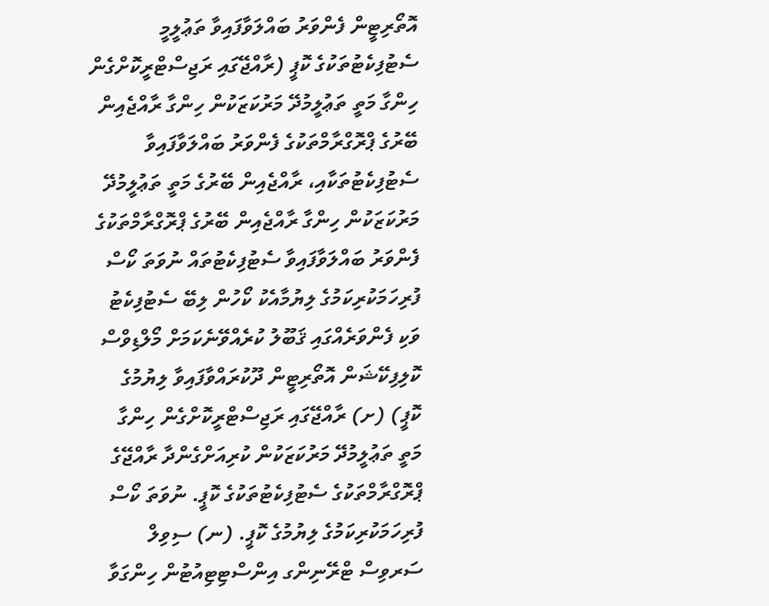އޮތޯރިޓީން ފެންވަރު ބައްލަވާފައިވާ ތަޢުލީމީ ސެޓުފިކެޓުތަކުގެ ކޮޕީ (ރާއްޖޭގައި ރަޖިސްޓްރީކޮށްގެން ހިންގާ މަތީ ތަޢުލީމުދޭ މަރުކަޒަކުން ހިންގާ ރާއްޖެއިން ބޭރުގެ ޕްރޮގްރާމްތަކުގެ ފެންވަރު ބައްލަވާފައިވާ ސެޓުފިކެޓުތަކާއި، ރާއްޖެއިން ބޭރުގެ މަތީ ތަޢުލީމުދޭ މަރުކަޒަކުން ހިންގާ ރާއްޖެއިން ބޭރުގެ ޕްރޮގްރާމްތަކުގެ ފެންވަރު ބައްލަވާފައިވާ ސެޓުފިކެޓުތައް ނުވަތަ ކޯސް ފުރިހަމަކުރިކަމުގެ ލިޔުމާއެކު ކޯހުން ލިބޭ ސެޓުފިކެޓު ވަކި ފެންވަރެއްގައި ޤަބޫލު ކުރެއްވޭނެކަމަށް މޯލްޑިވްސް ކޮލިފިކޭޝަން އޮތޯރިޓީން ދޫކުރައްވާފައިވާ ލިޔުމުގެ ކޮޕީ) (ށ) ރާއްޖޭގައި ރަޖިސްޓްރީކޮށްގެން ހިންގާ މަތީ ތަޢުލީމުދޭ މަރުކަޒަކުން ކުރިއަށްގެންދާ ރާއްޖޭގެ ޕްރޮގްރާމްތަކުގެ ސެޓުފިކެޓުތަކުގެ ކޮޕީ. ނުވަތަ ކޯސް ފުރިހަމަކުރިކަމުގެ ލިޔުމުގެ ކޮޕީ. (ނ) ސިވިލް ސަރވިސް ޓްރޭނިންގ އިންސްޓިޓިއުޓުން ހިންގަވާ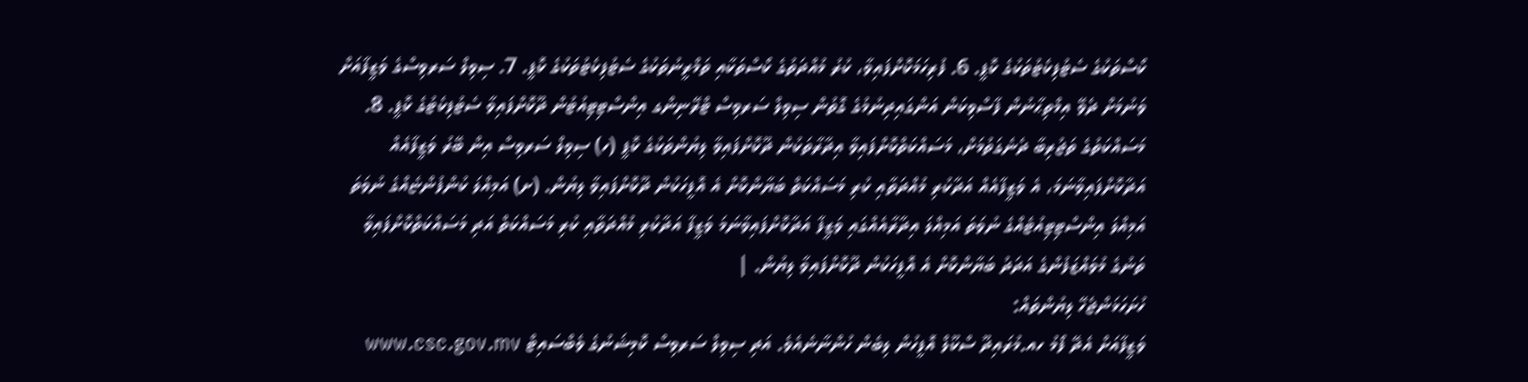ކޯސްތަކުގެ ސެޓުފިކެޓުތަކުގެ ކޮޕީ. 6. ފުރިހަމަކޮށްފައިވާ، ކުރު މުއްދަތުގެ ކޯސްތަކާއި ތަމްރީނުތަކުގެ ސެޓުފިކެޓުތަކުގެ ކޮޕީ. 7. ސިވިލް ސަރވިސްގެ ވަޒީފާއަށް ވަނުމަށް ދެވޭ އިމްތިޙާނުން ފާސްވިކަން އަންގައިދިނުމުގެ ގޮތުން ސިވިލް ސަރވިސް ޓްރޭނިންގ އިންސްޓިޓިއުޓުން ދޫކޮށްފައިވާ ސެޓުފިކެޓުގެ ކޮޕީ. 8. މަސައްކަތުގެ ތަޖުރިބާ ދެނެގަތުމަށް، މަސައްކަތްކޮށްފައިވާ އިދާރާތަކުން ދޫކޮށްފައިވާ ލިޔުންތަކުގެ ކޮޕީ (ހ) ސިވިލް ސަރވިސް އިން ބޭރު ވަޒީފާއެއް އަދާކޮށްފައިވާނަމަ، އެ ވަޒީފާއެއް އަދާކުރި މުއްދަތާއި ކުރި މަސައްކަތް ބަޔާންކޮށް އެ އޮފީހަކުން ދޫކޮށްފައިވާ ލިޔުން. (ށ) އަމިއްލަ ކުންފުންޏެއްގެ ނުވަތަ އަމިއްލަ އިންސްޓިޓިއުޓެއްގެ ނުވަތަ އަމިއްލަ އިދާރާއެއްގައި ވަޒީފާ އަދާކޮށްފައިވާނަމަ ވަޒީފާ އަދާކުރި މުއްދަތާއި ކުރި މަސައްކަތް އަދި މަސައްކަތްކޮށްފައިވާ ތަނުގެ މުވައްޒަފުންގެ އަދަދު ބަޔާންކޮށް އެ އޮފީހަކުން ދޫކޮށްފައިވާ ލިޔުން. |
ހުށަހަޅަންޖެހޭ ލިޔުންތައް:
ވަޒީފާއަށް އެދޭ ފޯމު ހއ.މުރައިދޫ ސްކޫލް އޮފީހުން ލިބެން ހުންނާނެއެވެ. އަދި ސިވިލް ސަރވިސް ކޮމިޝަނުގެ ވެބްސައިޓް www.csc.gov.mv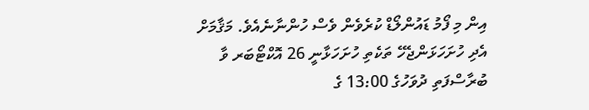އިން މި ފޯމު ޑައުންލޯޑް ކުރެވެން ވެސް ހުންނާނެއެވެ. މަޤާމަށް އެދި ހުށަހަޅަންޖެހޭ ތަކެތި ހުށަހަޅާނީ 26 އޮކްޓޯބަރ ވާ ބުރާސްފަތި ދުވަހުގެ 13:00 ގެ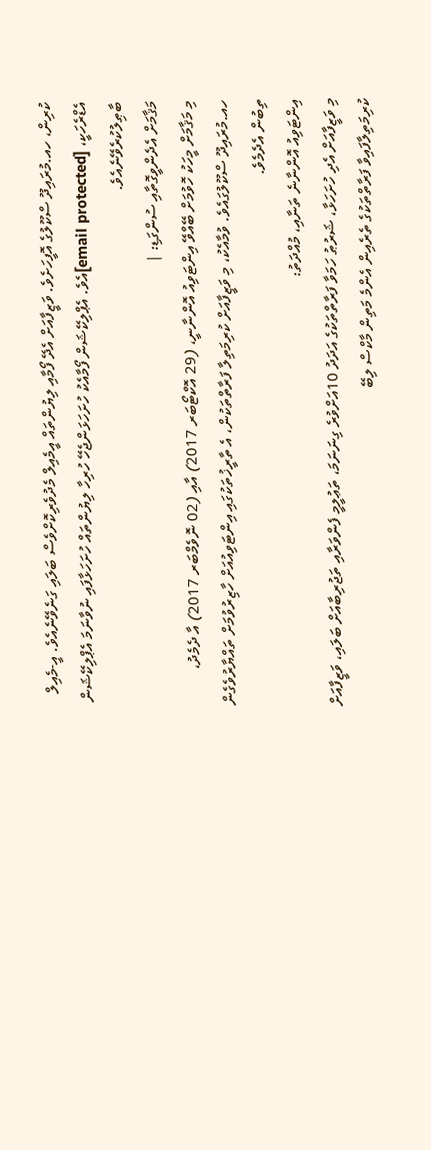ކުރިން، ހއ.މުރައިދޫ ސްކޫލުގެ އޮފީހަށެވެ. ވަޒީފާއަށް އެދޭ ފޯމާއި ލިޔުންތައް އީމެއިލް މެދުވެރިކޮށްވެސް ބަލައި ގަނެވޭނެއެވެ. އީ-މެއިލް އެޑްރެހަކީ، [email protected]އެވެ. އެޕްލިކޭޝަން ފޯމާއެކު ހުށަހަޅަންޖެހޭ ހުރިހާ ލިޔުންތައް ހުށަހަޅާފައި ނުވާނަމަ އެޕްލިކޭޝަން ބާޠިލުކުރެވޭނެއެވެ.
މަޤާމަށް އެދެންވީގޮތާއި ސުންގަޑި: |
މި މަޤާމަށް މީހަކު ހޮވުމަށް ބޭއްވޭ އިންޓަވިއު އޮންނާނީ، (29 އޮކްޓޯބަރ 2017) އާއި (02 ނޮވެމްބަރ 2017) އާ ދެމެދު، ހއ.މުރައިދޫ ސްކޫލުގައެވެ. ވުމާއެކު، މި ވަޒީފާއަށް ކުރިމަތިލާ ފަރާތްތަކުން، އެ ތާރީޚުތަކުގައި އިންޓަވިއުއަށް ހާޒިރުވުމަށް ތައްޔާރުވެގެން ތިބުން އެދެމެވެ.
އިންޓަވިއު އޮންނާނެ ތަނާއި، މުއްދަތު:
މި ވަޒީފާއަށް އެދި ހުށަހަޅާ، ޝަރުޠު ހަމަވާ ފަރާތްތަކުގެ އަދަދު 10އަށްވުރެ ގިނަނަމަ، ތަޢުލީމީ ފެންވަރާއި ތަޖުރިބާއަށް ބަލައި، ވަޒީފާއަށް ކުރިމަތިލާފައިވާ ފަރާތްތަކުގެ ތެރެއިން އެންމެ މަތިން މާކްސް ލިބޭ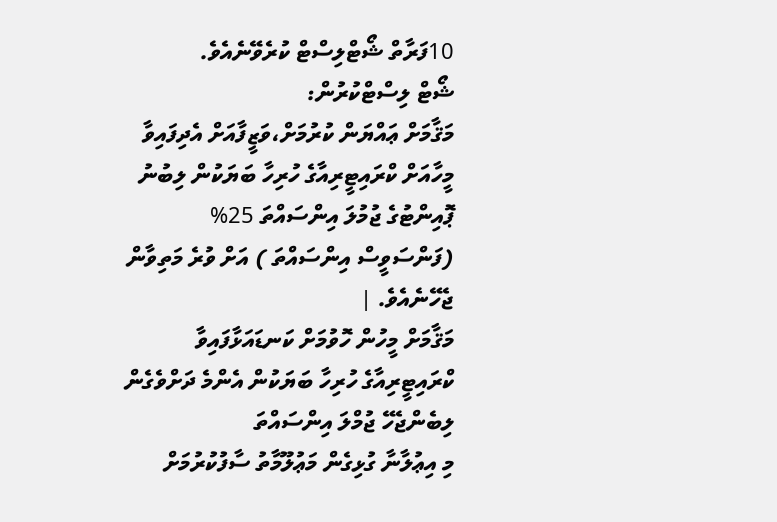10ފަރާތް ޝޯޓްލިސްޓް ކުރެވޭނެއެވެ.
ޝޯޓް ލިސްޓްކުރުން:
މަޤާމަށް ޢައްޔަން ކުރުމަށް،ވަޒީފާއަށް އެދިފައިވާ މީހާއަށް ކްރައިޓީރިއާގެ ހުރިހާ ބަޔަކުން ލިބުނު ޕޮއިންޓުގެ ޖުމުލަ އިންސައްތަ 25% (ފަންސަވީސް އިންސައްތަ ) އަށް ވުރެ މަތިވާން ޖެހޭނެއެވެ. |
މަޤާމަށް މީހުން ހޮވުމަށް ކަނޑައަޅާފައިވާ ކްރައިޓީރިއާގެ ހުރިހާ ބަޔަކުން އެންމެ ދަށްވެގެން ލިބެންޖެހޭ ޖުމްލަ އިންސައްތަ
މި އިޢުލާނާ ގުޅިގެން މަޢުލޫމާތު ސާފުކުރުމަށް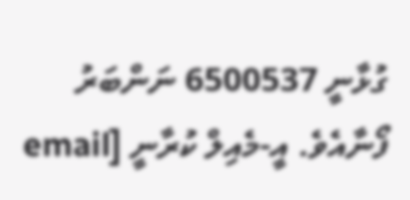ގުޅާނީ 6500537 ނަންބަރު ފޯނާއެވެ. އީ-މެއިލް ކުރާނީ [email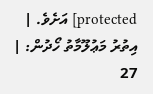protected] އަށެވެ. |
އިތުރު މަޢުލޫމާތު ހޯދުން: |
27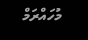މުހައްރަމް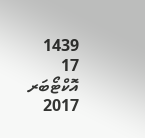1439
17 އޮކްޓޯބަރ 2017